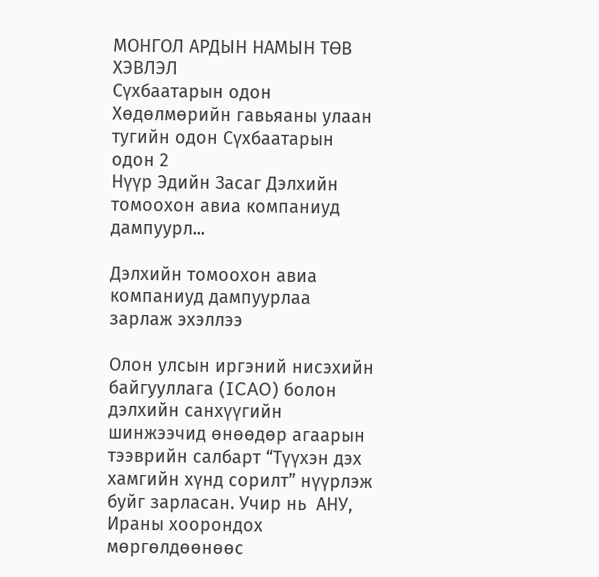МОНГОЛ АРДЫН НАМЫН ТӨВ ХЭВЛЭЛ
Сүхбаатарын одон Хөдөлмөрийн гавьяаны улаан тугийн одон Сүхбаатарын одон 2
Нүүр Эдийн Засаг Дэлхийн томоохон авиа компаниуд дампуурл...

Дэлхийн томоохон авиа компаниуд дампуурлаа зарлаж эхэллээ

Олон улсын иргэний нисэхийн байгууллага (ICAO) болон дэлхийн санхүүгийн шинжээчид өнөөдөр агаарын тээврийн салбарт “Түүхэн дэх хамгийн хүнд сорилт” нүүрлэж буйг зарласан. Учир нь  АНУ,  Ираны хоорондох мөргөлдөөнөөс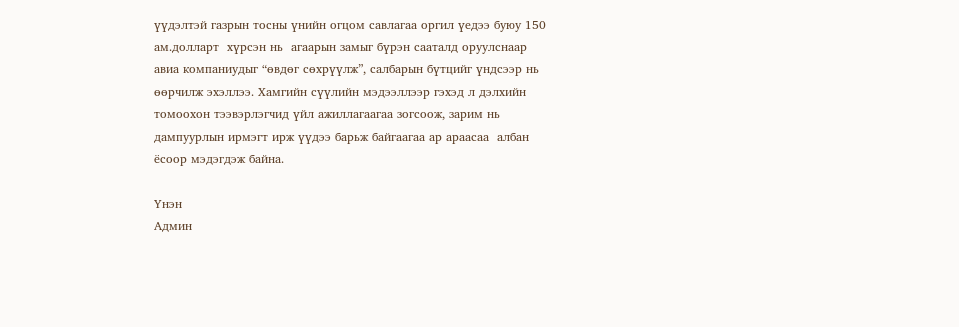үүдэлтэй газрын тосны үнийн огцом савлагаа оргил үедээ буюу 150 ам.долларт  хүрсэн нь  агаарын замыг бүрэн сааталд оруулснаар  авиа компаниудыг “өвдөг сөхрүүлж”, салбарын бүтцийг үндсээр нь өөрчилж эхэллээ. Хамгийн сүүлийн мэдээллээр гэхэд л дэлхийн томоохон тээвэрлэгчид үйл ажиллагаагаа зогсоож, зарим нь  дампуурлын ирмэгт ирж үүдээ барьж байгаагаа ар араасаа  албан ёсоор мэдэгдэж байна.

Үнэн
Админ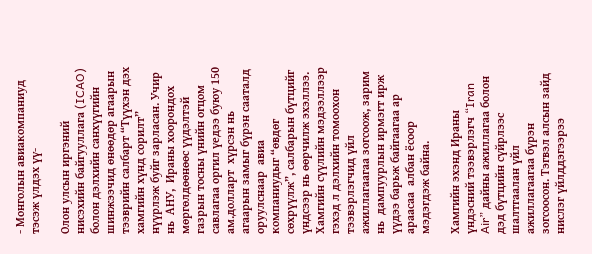- Монголын авиакомпаниуд тэсэж үлдэх үү-

Олон улсын иргэний нисэхийн байгууллага (ICAO) болон дэлхийн санхүүгийн шинжээчид өнөөдөр агаарын тээврийн салбарт “Түүхэн дэх хамгийн хүнд сорилт” нүүрлэж буйг зарласан. Учир нь  АНУ,  Ираны хоорондох мөргөлдөөнөөс үүдэлтэй газрын тосны үнийн огцом савлагаа оргил үедээ буюу 150 ам.долларт  хүрсэн нь  агаарын замыг бүрэн сааталд оруулснаар  авиа компаниудыг “өвдөг сөхрүүлж”, салбарын бүтцийг үндсээр нь өөрчилж эхэллээ. Хамгийн сүүлийн мэдээллээр гэхэд л дэлхийн томоохон тээвэрлэгчид үйл ажиллагаагаа зогсоож, зарим нь  дампуурлын ирмэгт ирж үүдээ барьж байгаагаа ар араасаа  албан ёсоор мэдэгдэж байна.

Хамгийн эхэнд Ираны үндэсний тээвэрлэгч “Iran Air” дайны ажиллагаа болон дэд бүтцийн сүйрлээс шалтгаалан үйл ажиллагаагаа бүрэн зогсоосон. Тэгвэл алсын зайд  нислэг үйлддэгээрээ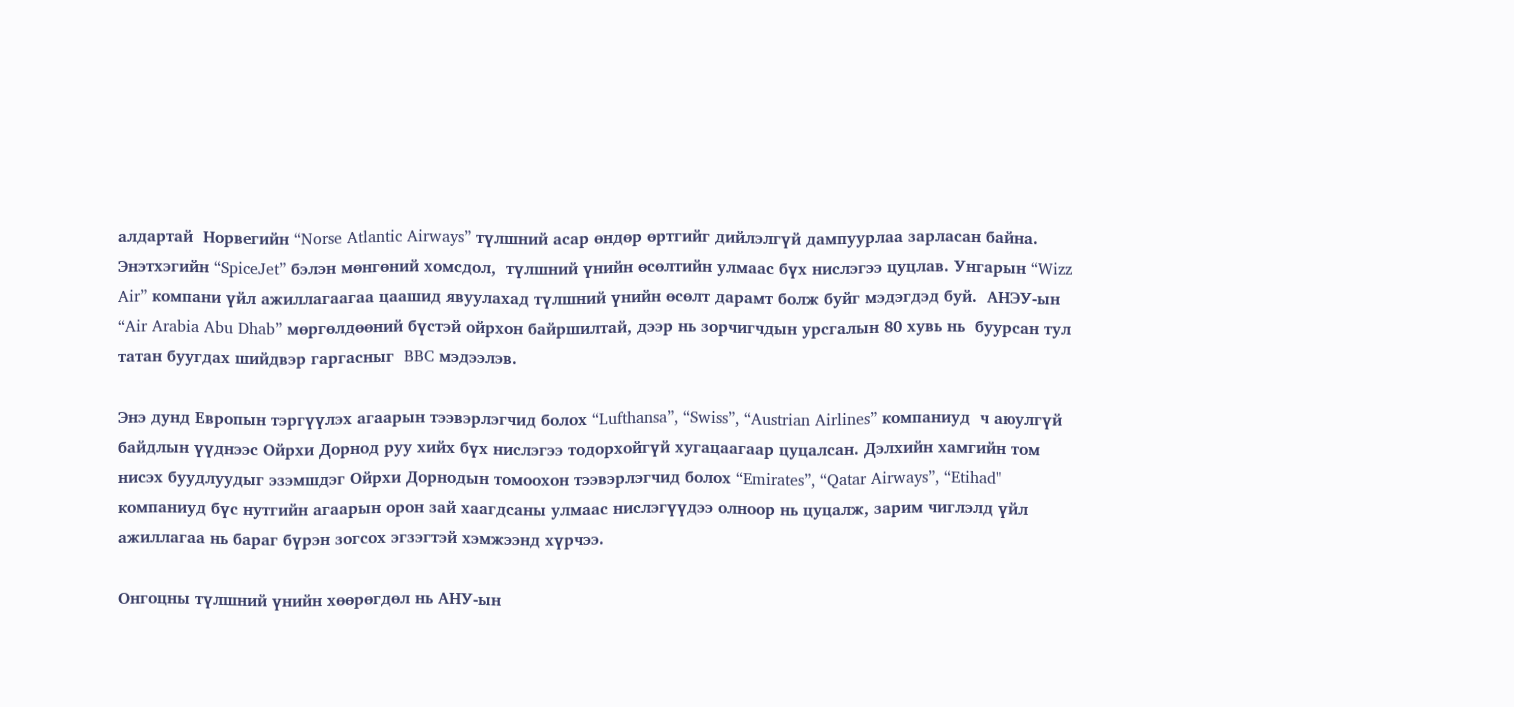алдартай  Норвегийн “Norse Atlantic Airways” түлшний асар өндөр өртгийг дийлэлгүй дампуурлаа зарласан байна. Энэтхэгийн “SpiceJet” бэлэн мөнгөний хомсдол,  түлшний үнийн өсөлтийн улмаас бүх нислэгээ цуцлав. Унгарын “Wizz Air” компани үйл ажиллагаагаа цаашид явуулахад түлшний үнийн өсөлт дарамт болж буйг мэдэгдэд буй.  АНЭУ-ын “Air Arabia Abu Dhab” мөргөлдөөний бүстэй ойрхон байршилтай, дээр нь зорчигчдын урсгалын 80 хувь нь  буурсан тул татан буугдах шийдвэр гаргасныг  BBC мэдээлэв.

Энэ дунд Европын тэргүүлэх агаарын тээвэрлэгчид болох “Lufthansa”, “Swiss”, “Austrian Airlines” компаниуд  ч аюулгүй байдлын үүднээс Ойрхи Дорнод руу хийх бүх нислэгээ тодорхойгүй хугацаагаар цуцалсан. Дэлхийн хамгийн том нисэх буудлуудыг эзэмшдэг Ойрхи Дорнодын томоохон тээвэрлэгчид болох “Emirates”, “Qatar Airways”, “Etihad" компаниуд бүс нутгийн агаарын орон зай хаагдсаны улмаас нислэгүүдээ олноор нь цуцалж, зарим чиглэлд үйл ажиллагаа нь бараг бүрэн зогсох эгзэгтэй хэмжээнд хүрчээ.

Онгоцны түлшний үнийн хөөрөгдөл нь АНУ-ын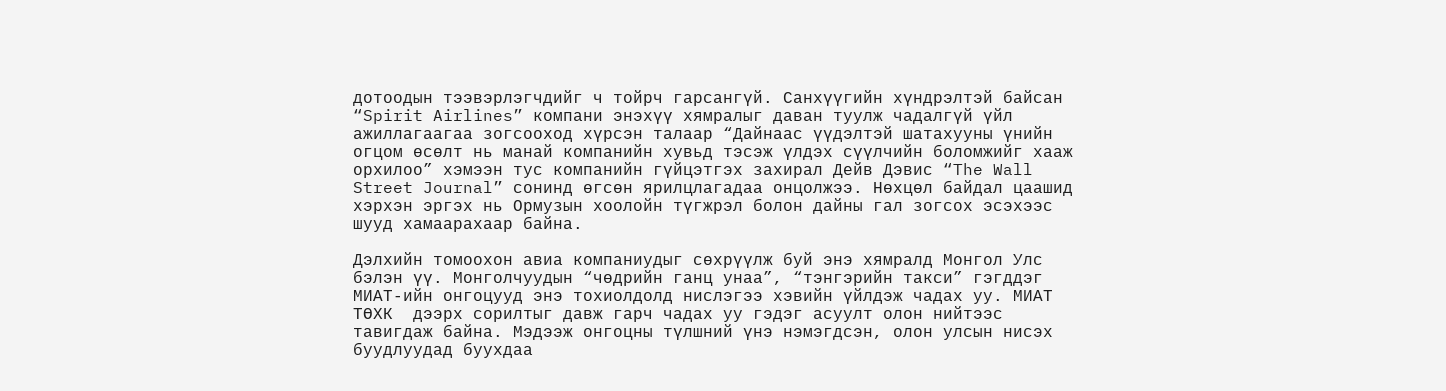дотоодын тээвэрлэгчдийг ч тойрч гарсангүй. Санхүүгийн хүндрэлтэй байсан “Spirit Airlines” компани энэхүү хямралыг даван туулж чадалгүй үйл ажиллагаагаа зогсооход хүрсэн талаар “Дайнаас үүдэлтэй шатахууны үнийн огцом өсөлт нь манай компанийн хувьд тэсэж үлдэх сүүлчийн боломжийг хааж орхилоо” хэмээн тус компанийн гүйцэтгэх захирал Дейв Дэвис “The Wall Street Journal” сонинд өгсөн ярилцлагадаа онцолжээ. Нөхцөл байдал цаашид хэрхэн эргэх нь Ормузын хоолойн түгжрэл болон дайны гал зогсох эсэхээс шууд хамаарахаар байна.

Дэлхийн томоохон авиа компаниудыг сөхрүүлж буй энэ хямралд Монгол Улс бэлэн үү. Монголчуудын “чөдрийн ганц унаа”, “тэнгэрийн такси” гэгддэг МИАТ-ийн онгоцууд энэ тохиолдолд нислэгээ хэвийн үйлдэж чадах уу. МИАТ  ТӨХК  дээрх сорилтыг давж гарч чадах уу гэдэг асуулт олон нийтээс  тавигдаж байна. Мэдээж онгоцны түлшний үнэ нэмэгдсэн, олон улсын нисэх буудлуудад буухдаа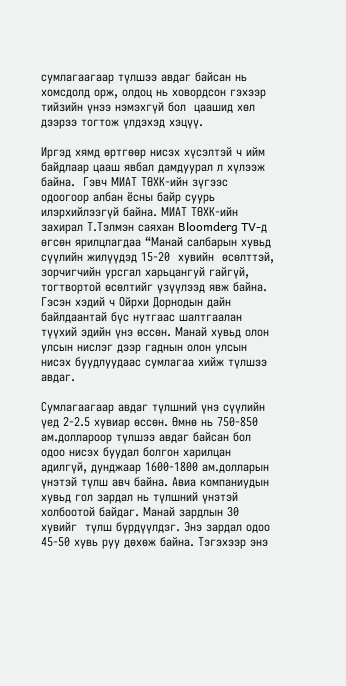сумлагаагаар түлшээ авдаг байсан нь хомсдолд орж, олдоц нь ховордсон гэхээр тийзийн үнээ нэмэхгүй бол  цаашид хөл дээрээ тогтож үлдэхэд хэцүү.

Иргэд хямд өртгөөр нисэх хүсэлтэй ч ийм байдлаар цааш явбал дамдуурал л хүлээж байна.  Гэвч МИАТ ТӨХК-ийн зүгээс одоогоор албан ёсны байр суурь илэрхийлээгүй байна. МИАТ ТӨХК-ийн захирал Т.Тэлмэн саяхан Bloomderg TV-д өгсөн ярилцлагдаа “Манай салбарын хувьд сүүлийн жилүүдэд 15-20  хувийн  өсөлттэй, зорчигчийн урсгал харьцангуй гайгүй, тогтвортой өсөлтийг үзүүлээд явж байна. Гэсэн хэдий ч Ойрхи Дорнодын дайн байлдаантай бүс нутгаас шалтгаалан түүхий эдийн үнэ өссөн. Манай хувьд олон улсын нислэг дээр гаднын олон улсын нисэх буудлуудаас сумлагаа хийж түлшээ авдаг.

Сумлагаагаар авдаг түлшний үнэ сүүлийн үед 2-2.5 хувиар өссөн. Өмнө нь 750-850 ам.доллароор түлшээ авдаг байсан бол одоо нисэх буудал болгон харилцан адилгүй, дунджаар 1600-1800 ам.долларын үнэтэй түлш авч байна. Авиа компаниудын хувьд гол зардал нь түлшний үнэтэй холбоотой байдаг. Манай зардлын 30 хувийг  түлш бүрдүүлдэг. Энэ зардал одоо 45-50 хувь руу дөхөж байна. Тэгэхээр энэ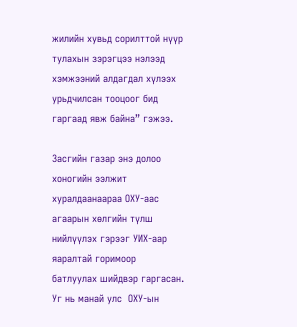жилийн хувьд сорилттой нүүр тулахын зэрэгцээ нэлээд хэмжээний алдагдал хүлээх урьдчилсан тооцоог бид гаргаад явж байна” гэжээ.

Засгийн газар энэ долоо хоногийн ээлжит хуралдаанаараа ОХУ-аас агаарын хөлгийн түлш нийлүүлэх гэрээг УИХ-аар яаралтай горимоор  батлуулах шийдвэр гаргасан. Уг нь манай улс  ОХУ-ын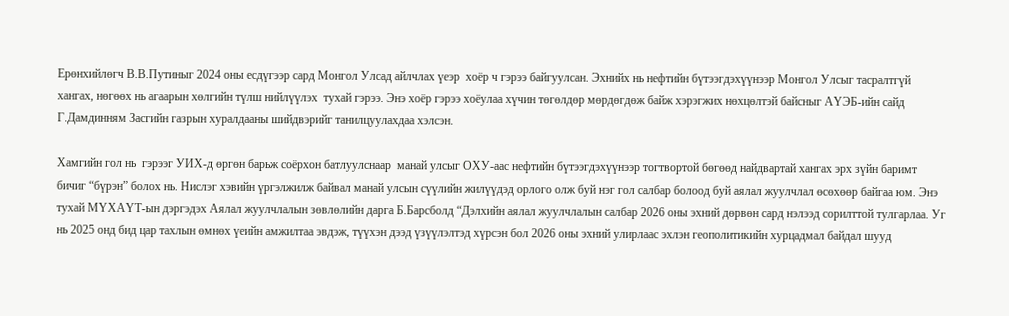Ерөнхийлөгч В.В.Путиныг 2024 оны есдүгээр сард Монгол Улсад айлчлах үеэр  хоёр ч гэрээ байгуулсан. Эхнийх нь нефтийн бүтээгдэхүүнээр Монгол Улсыг тасралтгүй  хангах, нөгөөх нь агаарын хөлгийн түлш нийлүүлэх  тухай гэрээ. Энэ хоёр гэрээ хоёулаа хүчин төгөлдөр мөрдөгдөж байж хэрэгжих нөхцөлтэй байсныг АҮЭБ-ийн сайд Г.Дамдинням Засгийн газрын хуралдааны шийдвэрийг танилцуулахдаа хэлсэн.

Хамгийн гол нь  гэрээг УИХ-д өргөн барьж соёрхон батлуулснаар  манай улсыг ОХУ-аас нефтийн бүтээгдэхүүнээр тогтвортой бөгөөд найдвартай хангах эрх зүйн баримт бичиг “бүрэн” болох нь. Нислэг хэвийн үргэлжилж байвал манай улсын сүүлийн жилүүдэд орлого олж буй нэг гол салбар болоод буй аялал жуулчлал өсөхөөр байгаа юм. Энэ тухай МҮХАҮТ-ын дэргэдэх Аялал жуулчлалын зөвлөлийн дарга Б.Барсболд “Дэлхийн аялал жуулчлалын салбар 2026 оны эхний дөрвөн сард нэлээд сорилттой тулгарлаа. Уг нь 2025 онд бид цар тахлын өмнөх үеийн амжилтаа эвдэж, түүхэн дээд үзүүлэлтэд хүрсэн бол 2026 оны эхний улирлаас эхлэн геополитикийн хурцадмал байдал шууд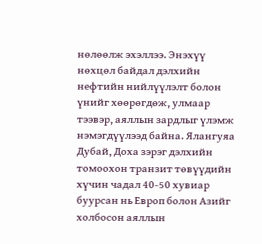нөлөөлж эхэллээ. Энэхүү нөхцөл байдал дэлхийн нефтийн нийлүүлэлт болон үнийг хөөрөгдөж, улмаар тээвэр, аяллын зардлыг үлэмж  нэмэгдүүлээд байна. Ялангуяа Дубай, Доха зэрэг дэлхийн томоохон транзит төвүүдийн хүчин чадал 40-50 хувиар буурсан нь Европ болон Азийг холбосон аяллын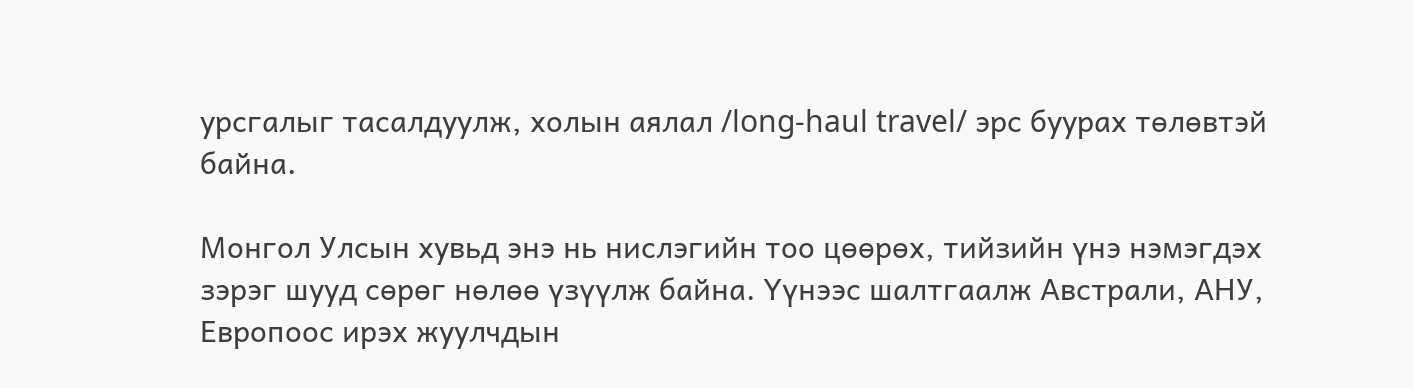урсгалыг тасалдуулж, холын аялал /long-haul travel/ эрс буурах төлөвтэй байна.

Монгол Улсын хувьд энэ нь нислэгийн тоо цөөрөх, тийзийн үнэ нэмэгдэх зэрэг шууд сөрөг нөлөө үзүүлж байна. Үүнээс шалтгаалж Австрали, АНУ, Европоос ирэх жуулчдын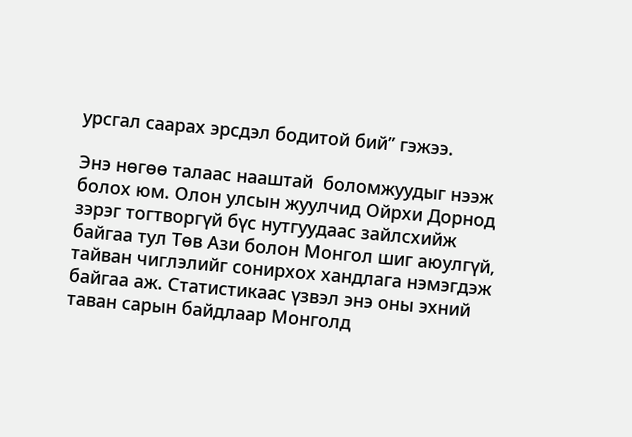урсгал саарах эрсдэл бодитой бий” гэжээ.

Энэ нөгөө талаас нааштай  боломжуудыг нээж болох юм. Олон улсын жуулчид Ойрхи Дорнод зэрэг тогтворгүй бүс нутгуудаас зайлсхийж байгаа тул Төв Ази болон Монгол шиг аюулгүй, тайван чиглэлийг сонирхох хандлага нэмэгдэж байгаа аж. Статистикаас үзвэл энэ оны эхний таван сарын байдлаар Монголд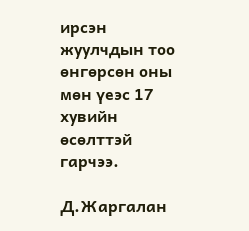ирсэн жуулчдын тоо өнгөрсөн оны мөн үеэс 17 хувийн өсөлттэй гарчээ.

Д.Жаргалан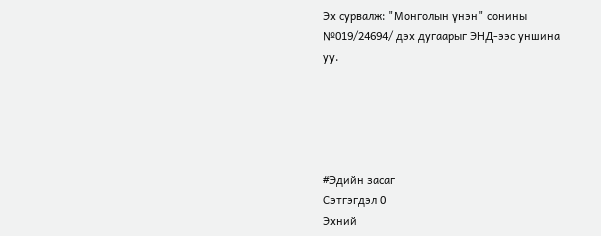Эх сурвалж: "Монголын үнэн" сонины №019/24694/ дэх дугаарыг ЭНД-ээс уншина уу.





#Эдийн засаг
Сэтгэгдэл 0
Эхний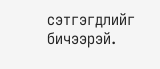сэтгэгдлийг бичээрэй.